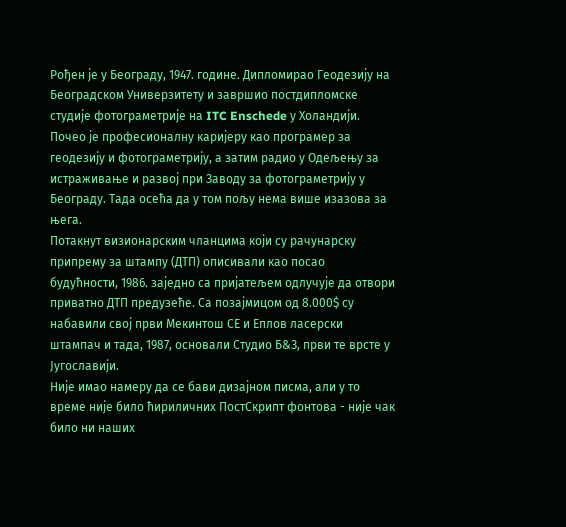Рођен је у Београду, 1947. године. Дипломирао Геодезију на Београдском Универзитету и завршио постдипломске студије фотограметрије на ITC Enschede у Холандији. Почео је професионалну каријеру као програмер за геодезију и фотограметрију, а затим радио у Одељењу за истраживање и развој при Заводу за фотограметрију у Београду. Тада осећа да у том пољу нема више изазова за њега.
Потакнут визионарским чланцима који су рачунарску припрему за штампу (ДТП) описивали као посао будућности, 1986. заједно са пријатељем одлучује да отвори приватно ДТП предузеће. Са позајмицом од 8.000$ су набавили свој први Мекинтош СЕ и Еплов ласерски штампач и тада, 1987, основали Студио Б&З, први те врсте у Југославији.
Није имао намеру да се бави дизајном писма, али у то време није било ћириличних ПостСкрипт фонтова - није чак било ни наших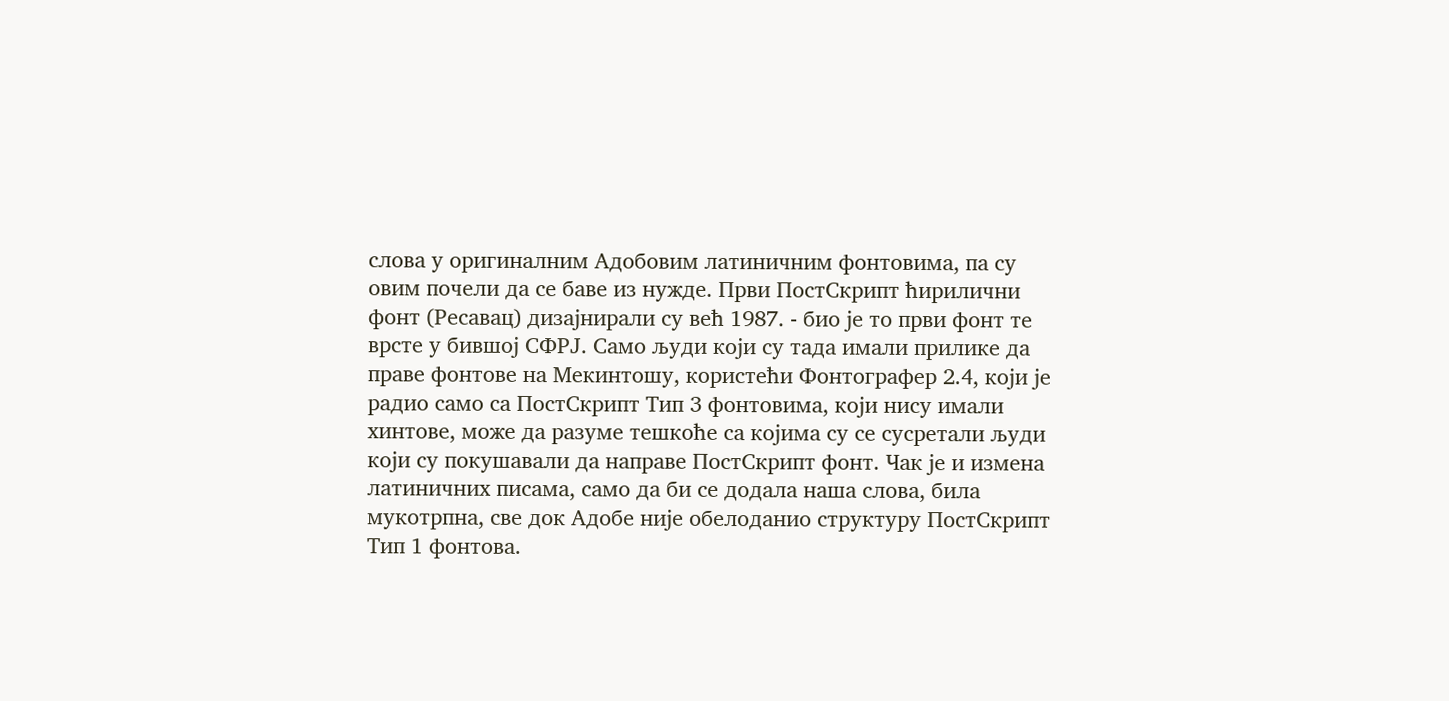слова у оригиналним Адобовим латиничним фонтовима, па су овим почели да се баве из нужде. Први ПостСкрипт ћирилични фонт (Ресавац) дизајнирали су већ 1987. - био је то први фонт те врсте у бившој СФРЈ. Само људи који су тада имали прилике да праве фонтове на Мекинтошу, користећи Фонтографер 2.4, који је радио само са ПостСкрипт Тип 3 фонтовима, који нису имали хинтове, може да разуме тешкоће са којима су се сусретали људи који су покушавали да направе ПостСкрипт фонт. Чак је и измена латиничних писама, само да би се додала наша слова, била мукотрпна, све док Адобе није обелоданио структуру ПостСкрипт Тип 1 фонтова.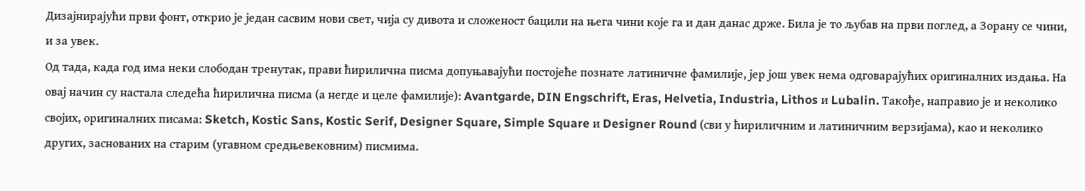Дизајнирајући први фонт, открио је један сасвим нови свет, чија су дивота и сложеност бацили на њега чини које га и дан данас држе. Била је то љубав на први поглед, а Зорану се чини, и за увек.
Од тада, када год има неки слободан тренутак, прави ћирилична писма допуњавајући постојеће познате латиничне фамилије, јер још увек нема одговарајућих оригиналних издања. На овај начин су настала следећа ћирилична писма (а негде и целе фамилије): Avantgarde, DIN Engschrift, Eras, Helvetia, Industria, Lithos и Lubalin. Такође, направио је и неколико својих, оригиналних писама: Sketch, Kostic Sans, Kostic Serif, Designer Square, Simple Square и Designer Round (сви у ћириличним и латиничним верзијама), као и неколико других, заснованих на старим (угавном средњевековним) писмима.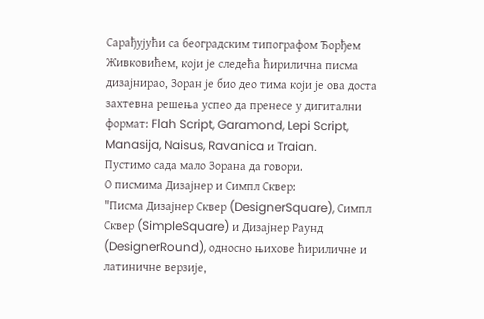Сарађујући са београдским типографом Ђорђем Живковићем, који је следећа ћирилична писма дизајнирао, Зоран је био део тима који је ова доста захтевна решења успео да пренесе у дигитални формат: Flah Script, Garamond, Lepi Script, Manasija, Naisus, Ravanica и Traian.
Пустимо сада мало Зорана да говори.
О писмима Дизајнер и Симпл Сквер:
"Писма Дизајнер Сквер (DesignerSquare), Симпл Сквер (SimpleSquare) и Дизајнер Раунд (DesignerRound), односно њихове ћириличне и латиничне верзије,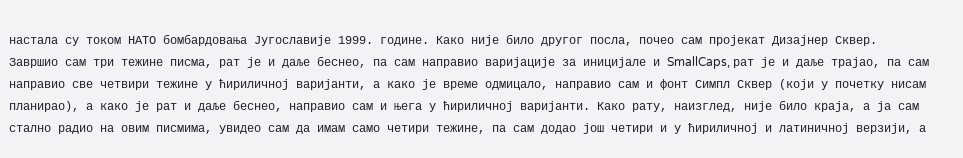настала су током НАТО бомбардовања Југославије 1999. године. Како није било другог посла, почео сам пројекат Дизајнер Сквер.
Завршио сам три тежине писма, рат је и даље беснео, па сам направио варијације за иницијале и SmallCaps, рат је и даље трајао, па сам направио све четвири тежине у ћириличној варијанти, а како је време одмицало, направио сам и фонт Симпл Сквер (који у почетку нисам планирао), а како је рат и даље беснео, направио сам и њега у ћириличној варијанти. Како рату, наизглед, није било краја, а ја сам стално радио на овим писмима, увидео сам да имам само четири тежине, па сам додао још четири и у ћириличној и латиничној верзији, а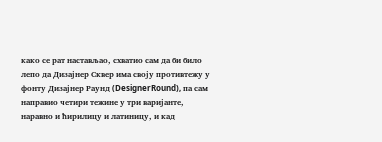како се рат настављао, схватио сам да би било лепо да Дизајнер Сквер има своју противтежу у фонту Дизајнер Раунд (DesignerRound), па сам направио четири тежине у три варијанте, наравно и ћирилицу и латиницу, и кад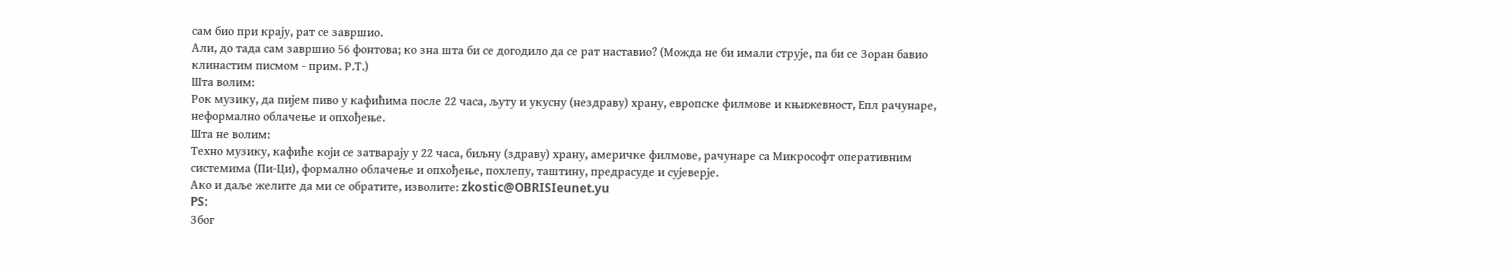сам био при крају, рат се завршио.
Али, до тада сам завршио 56 фонтова; ко зна шта би се догодило да се рат наставио? (Можда не би имали струје, па би се Зоран бавио клинастим писмом - прим. Р.Т.)
Шта волим:
Рок музику, да пијем пиво у кафићима после 22 часа, љуту и укусну (нездраву) храну, европске филмове и књижевност, Епл рачунаре, неформално облачење и опхођење.
Шта не волим:
Техно музику, кафиће који се затварају у 22 часа, биљну (здраву) храну, америчке филмове, рачунаре са Микрософт оперативним системима (Пи-Ци), формално облачење и опхођење, похлепу, таштину, предрасуде и сујеверје.
Ако и даље желите да ми се обратите, изволите: zkostic@OBRISIeunet.yu
PS:
Због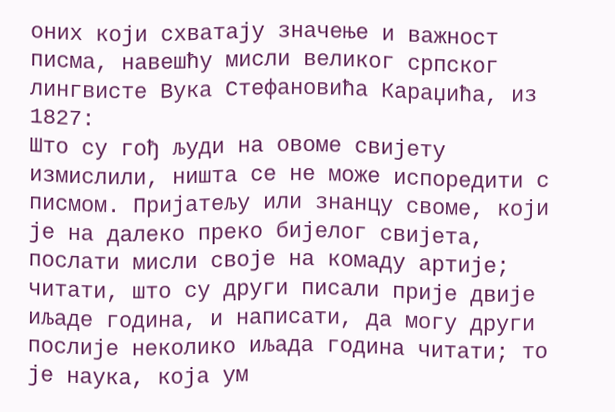оних који схватају значење и важност писма, навешћу мисли великог српског лингвисте Вука Стефановића Караџића, из 1827:
Што су гођ људи на овоме свијету измислили, ништа се не може испоредити с писмом. Пријатељу или знанцу своме, који је на далеко преко бијелог свијета, послати мисли своје на комаду артије; читати, што су други писали прије двије иљаде година, и написати, да могу други послије неколико иљада година читати; то је наука, која ум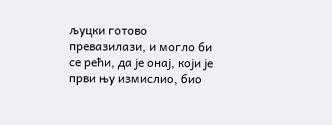љуцки готово превазилази, и могло би се рећи, да је онај, који је први њу измислио, био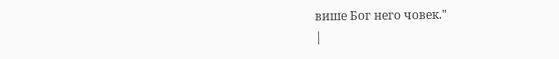више Бог него човек."
|